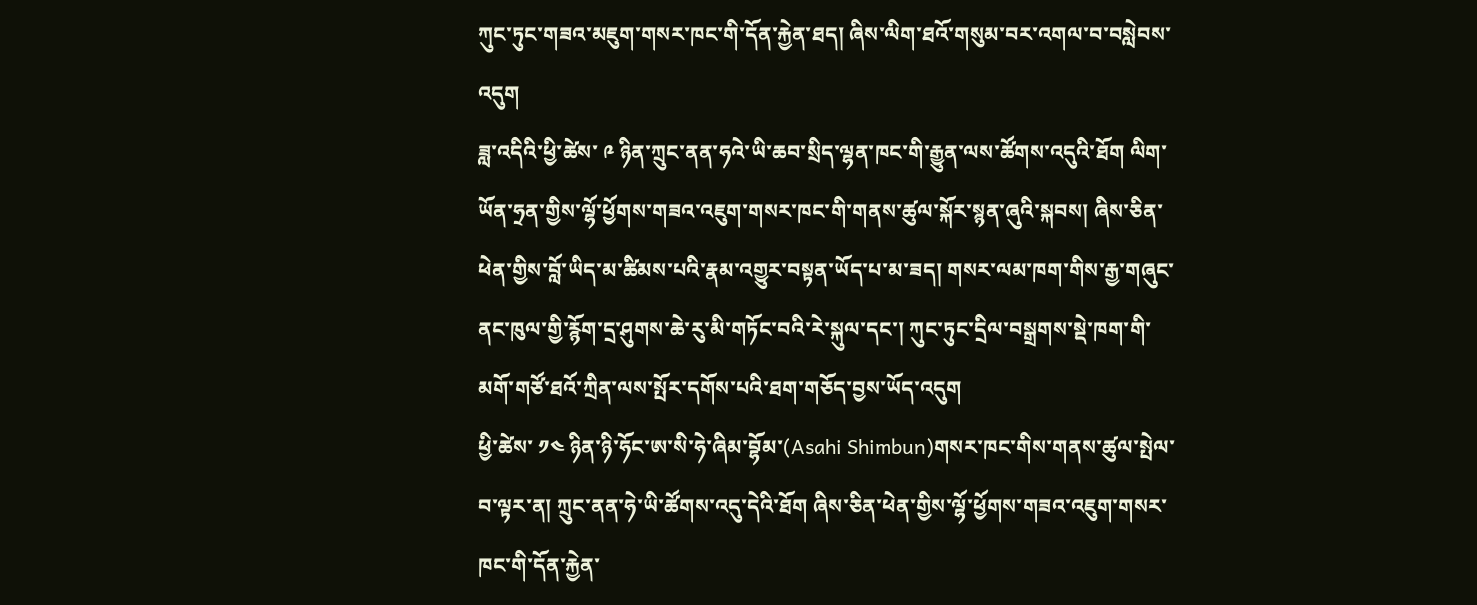ཀུང་ཏུང་གཟའ་མཇུག་གསར་ཁང་གི་དོན་རྐྱེན་ཐད། ཞིས་ལིག་ཐའོ་གསུམ་བར་འགལ་བ་བསླེབས་འདུག
ཟླ་འདིའི་ཕྱི་ཚེས་ ༩ ཉིན་ཀྲུང་ནན་ཧའེ་ཡི་ཆབ་སྲིད་ལྷན་ཁང་གི་རྒྱུན་ལས་ཚོགས་འདུའི་ཐོག ལིག་ཡོན་ཧྲན་གྱིས་ལྷོ་ཕྱོགས་གཟའ་འཇུག་གསར་ཁང་གི་གནས་ཚུལ་སྐོར་སྙན་ཞུའི་སྐབས། ཞིས་ཅིན་ཕེན་གྱིས་བློ་ཡིད་མ་ཚིམས་པའི་རྣམ་འགྱུར་བསྟན་ཡོད་པ་མ་ཟད། གསར་ལམ་ཁག་གིས་རྒྱ་གཞུང་ནང་ཁུལ་གྱི་རྙོག་དྲ་ཤུགས་ཆེ་རུ་མི་གཏོང་བའི་རེ་སྐུལ་དང་། ཀུང་ཏུང་དྲིལ་བསྒྲགས་སྡེ་ཁག་གི་མགོ་གཙོ་ཐའོ་ཀྲིན་ལས་སྤོར་དགོས་པའི་ཐག་གཅོད་བྱས་ཡོད་འདུག
ཕྱི་ཚེས་ ༡༤ ཉིན་ཉི་ཧོང་ཨ་སི་ཧེ་ཞིམ་བྷོམ་(Asahi Shimbun)གསར་ཁང་གིས་གནས་ཚུལ་སྤེལ་བ་ལྟར་ན། ཀྲུང་ནན་ཧེ་ཡི་ཚོགས་འདུ་དེའི་ཐོག ཞིས་ཅིན་ཕེན་གྱིས་ལྷོ་ཕྱོགས་གཟའ་འཇུག་གསར་ཁང་གི་དོན་རྐྱེན་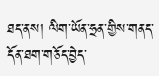ཐད་ནས། ལིག་ཡོན་ཧྲན་གྱིས་གནད་དོན་ཐག་གཅོད་བྱེད་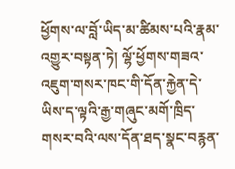ཕྱོགས་ལ་བློ་ཡིད་མ་ཚིམས་པའི་རྣམ་འགྱུར་བསྟན་ཏེ། ལྷོ་ཕྱོགས་གཟའ་འཇུག་གསར་ཁང་གི་དོན་རྐྱེན་དེ་ཡིས་ད་ལྟའི་རྒྱ་གཞུང་མགོ་ཁྲིད་གསར་བའི་ལས་དོན་ཐད་སྣང་བརྙན་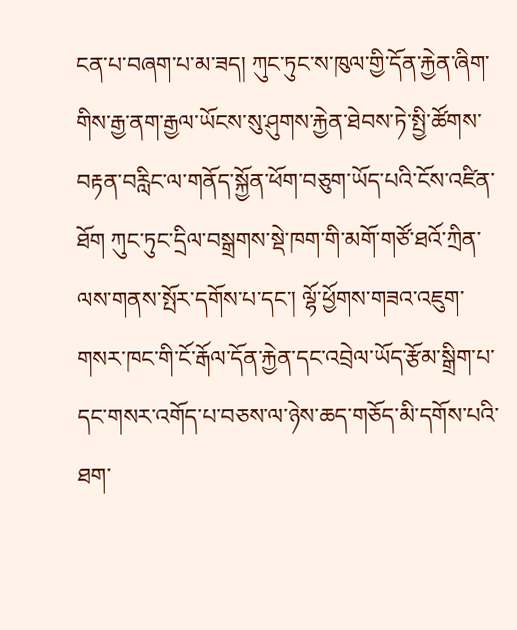ངན་པ་བཞག་པ་མ་ཟད། ཀུང་ཏུང་ས་ཁུལ་གྱི་དོན་རྐྱེན་ཞིག་གིས་རྒྱ་ནག་རྒྱལ་ཡོངས་སུ་ཤུགས་རྐྱེན་ཐེབས་ཏེ་སྤྱི་ཚོགས་བརྟན་བརླིང་ལ་གནོད་སྐྱོན་ཕོག་བཅུག་ཡོད་པའི་ངོས་འཛིན་ཐོག ཀུང་ཏུང་དྲིལ་བསྒྲགས་སྡེ་ཁག་གི་མགོ་གཙོ་ཐའོ་ཀྲིན་ལས་གནས་སྤོར་དགོས་པ་དང་། ལྷོ་ཕྱོགས་གཟའ་འཇུག་གསར་ཁང་གི་ངོ་རྒོལ་དོན་རྐྱེན་དང་འབྲེལ་ཡོད་རྩོམ་སྒྲིག་པ་དང་གསར་འགོད་པ་བཅས་ལ་ཉེས་ཆད་གཅོད་མི་དགོས་པའི་ཐག་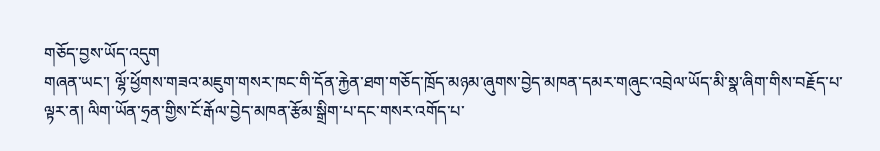གཅོད་བྱས་ཡོད་འདུག
གཞན་ཡང་། ལྷོ་ཕྱོགས་གཟའ་མཇུག་གསར་ཁང་གི་དོན་རྐྱེན་ཐག་གཅོད་ཁྲོད་མཉམ་ཞུགས་བྱེད་མཁན་དམར་གཞུང་འབྲེལ་ཡོད་མི་སྣ་ཞིག་གིས་བརྗོད་པ་ལྟར་ན། ལིག་ཡོན་ཧྲན་གྱིས་ངོ་རྒོལ་བྱེད་མཁན་རྩོམ་སྒྲིག་པ་དང་གསར་འགོད་པ་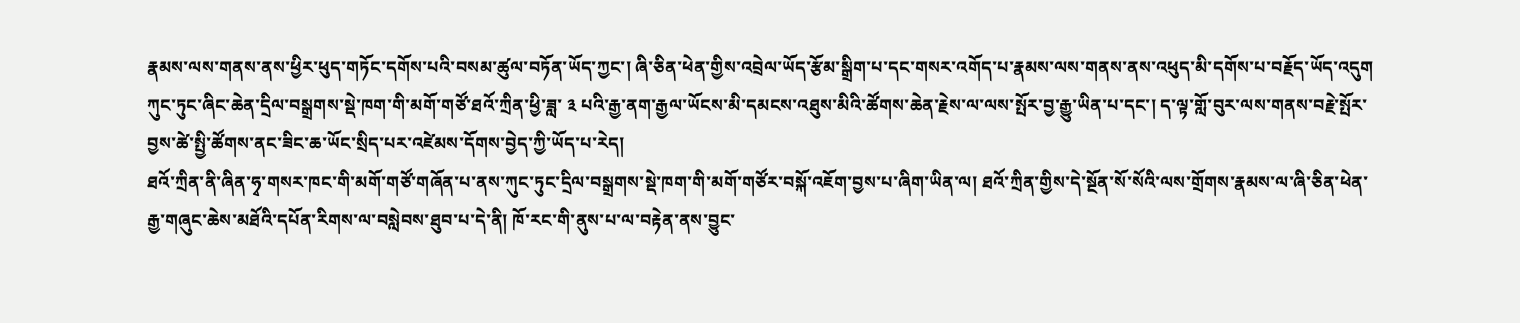རྣམས་ལས་གནས་ནས་ཕྱིར་ཕུད་གཏོང་དགོས་པའི་བསམ་ཚུལ་བཏོན་ཡོད་ཀྱང་། ཞི་ཅིན་ཕེན་གྱིས་འབྲེལ་ཡོད་རྩོམ་སྒྲིག་པ་དང་གསར་འགོད་པ་རྣམས་ལས་གནས་ནས་འཕུད་མི་དགོས་པ་བརྗོད་ཡོད་འདུག
ཀུང་ཏུང་ཞིང་ཆེན་དྲིལ་བསྒྲགས་སྡེ་ཁག་གི་མགོ་གཙོ་ཐའོ་ཀྲིན་ཕྱི་ཟླ་ ༣ པའི་རྒྱ་ནག་རྒྱལ་ཡོངས་མི་དམངས་འཐུས་མིའི་ཚོགས་ཆེན་རྗེས་ལ་ལས་སྤོར་བྱ་རྒྱུ་ཡིན་པ་དང་། ད་ལྟ་གློ་བུར་ལས་གནས་བརྗེ་སྤོར་བྱས་ཚེ་སྤྱི་ཚོགས་ནང་ཟིང་ཆ་ཡོང་སྲིད་པར་འཛེམས་དོགས་བྱེད་ཀྱི་ཡོད་པ་རེད།
ཐའོ་ཀྲིན་ནི་ཞིན་ཧྭ་གསར་ཁང་གི་མགོ་གཙོ་གཞོན་པ་ནས་ཀུང་ཏུང་དྲིལ་བསྒྲགས་སྡེ་ཁག་གི་མགོ་གཙོར་བསྐོ་འཇོག་བྱས་པ་ཞིག་ཡིན་ལ། ཐའོ་ཀྲིན་གྱིས་དེ་སྔོན་སོ་སོའི་ལས་གྲོགས་རྣམས་ལ་ཞི་ཅིན་ཕེན་རྒྱ་གཞུང་ཆེས་མཐོའི་དཔོན་རིགས་ལ་བསླེབས་ཐུབ་པ་དེ་ནི། ཁོ་རང་གི་ནུས་པ་ལ་བརྟེན་ནས་བྱུང་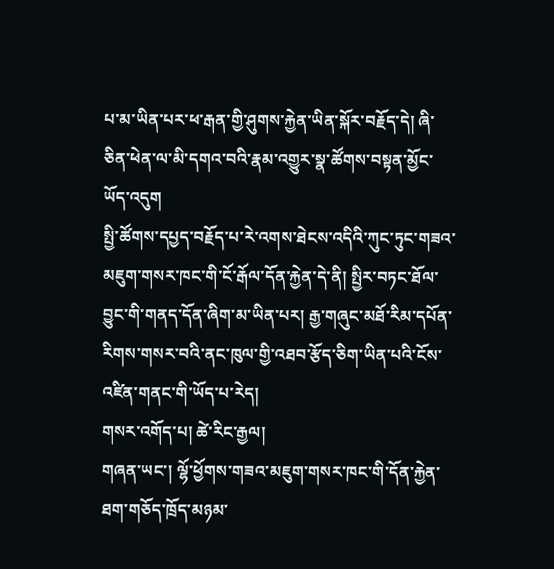པ་མ་ཡིན་པར་ཕ་རྒན་གྱི་ཤུགས་རྐྱེན་ཡིན་སྐོར་བརྗོད་དེ། ཞི་ཅིན་ཕེན་ལ་མི་དགའ་བའི་རྣམ་འགྱུར་སྣ་ཚོགས་བསྟན་མྱོང་ཡོད་འདུག
སྤྱི་ཚོགས་དཔྱད་བརྗོད་པ་རེ་འགས་ཐེངས་འདིའི་ཀུང་ཏུང་གཟའ་མཇུག་གསར་ཁང་གི་ངོ་རྒོལ་དོན་རྐྱེན་དེ་ནི། སྤྱིར་བཏང་ཐོལ་བྱུང་གི་གནད་དོན་ཞིག་མ་ཡིན་པར། རྒྱ་གཞུང་མཐོ་རིམ་དཔོན་རིགས་གསར་བའི་ནང་ཁུལ་གྱི་འཐབ་རྩོད་ཅིག་ཡིན་པའི་ངོས་འཛིན་གནང་གི་ཡོད་པ་རེད།
གསར་འགོད་པ། ཚེ་རིང་རྒྱལ།
གཞན་ཡང་། ལྷོ་ཕྱོགས་གཟའ་མཇུག་གསར་ཁང་གི་དོན་རྐྱེན་ཐག་གཅོད་ཁྲོད་མཉམ་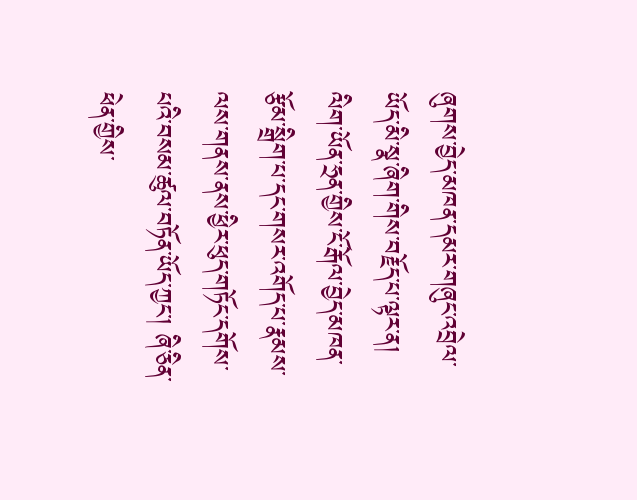ཞུགས་བྱེད་མཁན་དམར་གཞུང་འབྲེལ་ཡོད་མི་སྣ་ཞིག་གིས་བརྗོད་པ་ལྟར་ན། ལིག་ཡོན་ཧྲན་གྱིས་ངོ་རྒོལ་བྱེད་མཁན་རྩོམ་སྒྲིག་པ་དང་གསར་འགོད་པ་རྣམས་ལས་གནས་ནས་ཕྱིར་ཕུད་གཏོང་དགོས་པའི་བསམ་ཚུལ་བཏོན་ཡོད་ཀྱང་། ཞི་ཅིན་ཕེན་གྱིས་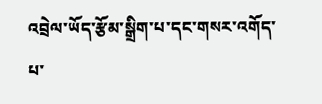འབྲེལ་ཡོད་རྩོམ་སྒྲིག་པ་དང་གསར་འགོད་པ་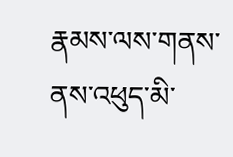རྣམས་ལས་གནས་ནས་འཕུད་མི་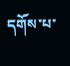དགོས་པ་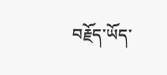བརྗོད་ཡོད་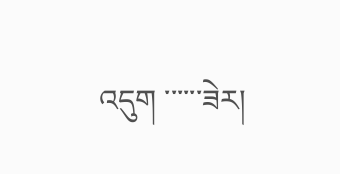འདུག ་་་་་་ཟེར།